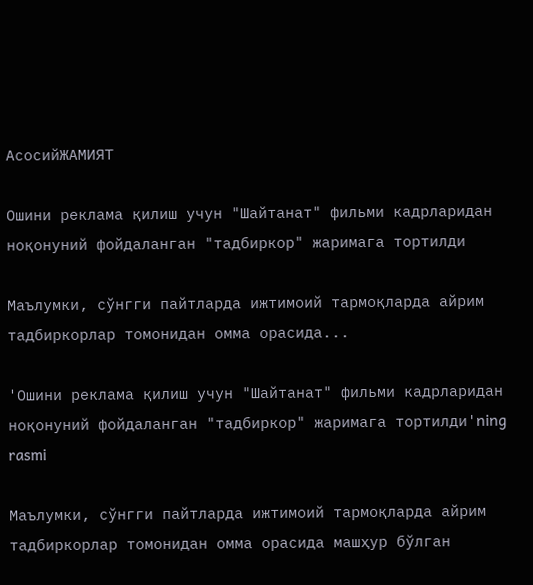АсосийЖАМИЯТ

Ошини реклама қилиш учун "Шайтанат" фильми кадрларидан ноқонуний фойдаланган "тадбиркор" жаримага тортилди

Маълумки, сўнгги пайтларда ижтимоий тармоқларда айрим тадбиркорлар томонидан омма орасида...

'Ошини реклама қилиш учун "Шайтанат" фильми кадрларидан ноқонуний фойдаланган "тадбиркор" жаримага тортилди'ning rasmi

Маълумки, сўнгги пайтларда ижтимоий тармоқларда айрим тадбиркорлар томонидан омма орасида машҳур бўлган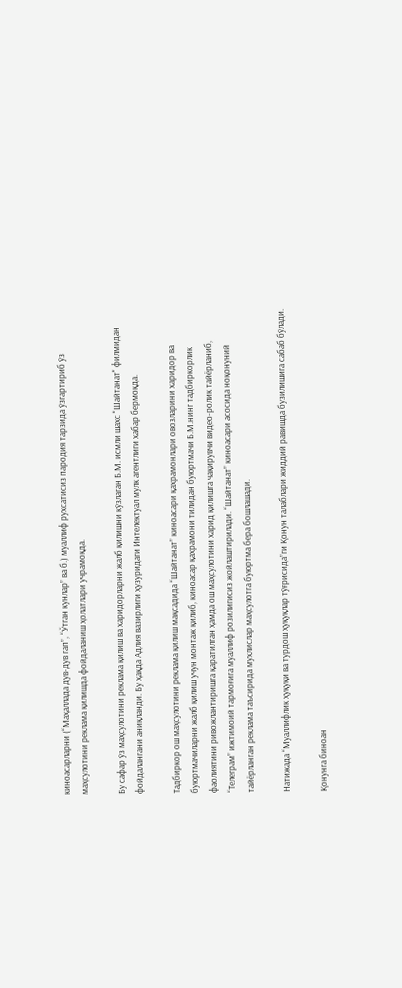киноасарларни (“Маҳаллада дув-дув гап”, “Ўтган кунлар” ва б.) муаллиф рухсатисиз пародия тарзида ўзгартириб ўз маҳсулотини реклама қилишда фойдаланиш ҳолатлари учрамоқда.

Бу сафар ўз маҳсулотини реклама қилиш ва харидорларни жалб қилишни кўзлаган Б.М. исмли шахс "Шайтанат" филмидан фойдалангани аниқланди. Бу ҳақда Адлия вазирлиги ҳузуридаги Интелектуал мулк агентлиги хабар бермоқда.

Тадбиркор ош маҳсулотини реклама қилиш мақсадида “Шайтанат” киноасари қахрамонлари овозларини харидор ва буюртмачиларни жалб қилиш учун монтаж қилиб, киноасар қахрамони тилидан буюртмачи Б.М.нинг тадбиркорлик фаолиятини ривожлантиришга қаратилган ҳамда ош маҳсулотини харид қилишга чақирувчи видео-ролик тайёрланиб, “Телеграм” ижтимоий тармоғига муаллиф розилигисиз жойлаштирилади. “Шайтанат” киноасари асосида ноқонуний тайёрланган реклама таъсирида мухлислар маҳсулотга буюртма бера бошлашади.

Натижада “Муаллифлик ҳуқуқи ва турдош ҳуқуқлар тўғрисида”ги Қонун талаблари жиддий равишда бузилишига сабаб бўлади.

Қонунга биноан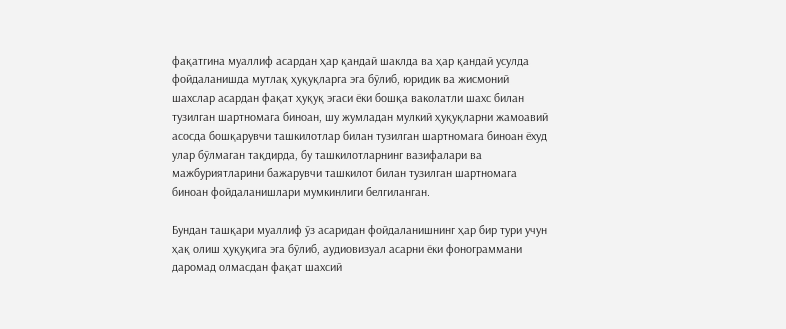фақатгина муаллиф асардан ҳар қандай шаклда ва ҳар қандай усулда фойдаланишда мутлақ ҳуқуқларга эга бўлиб, юридик ва жисмоний шахслар асардан фақат ҳуқуқ эгаси ёки бошқа ваколатли шахс билан тузилган шартномага биноан, шу жумладан мулкий ҳуқуқларни жамоавий асосда бошқарувчи ташкилотлар билан тузилган шартномага биноан ёхуд улар бўлмаган тақдирда, бу ташкилотларнинг вазифалари ва мажбуриятларини бажарувчи ташкилот билан тузилган шартномага биноан фойдаланишлари мумкинлиги белгиланган.

Бундан ташқари муаллиф ўз асаридан фойдаланишнинг ҳар бир тури учун ҳақ олиш ҳуқуқига эга бўлиб, аудиовизуал асарни ёки фонограммани даромад олмасдан фақат шахсий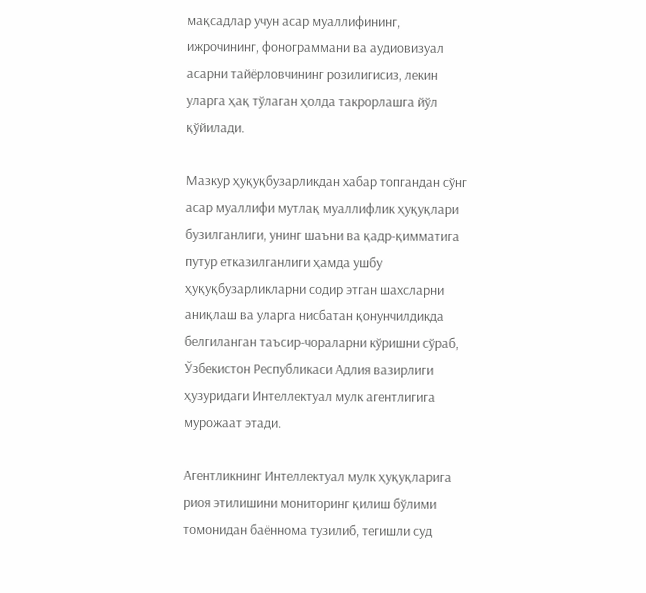мақсадлар учун асар муаллифининг, ижрочининг, фонограммани ва аудиовизуал асарни тайёрловчининг розилигисиз, лекин уларга ҳақ тўлаган ҳолда такрорлашга йўл қўйилади.

Мазкур ҳуқуқбузарликдан хабар топгандан сўнг асар муаллифи мутлақ муаллифлик ҳуқуқлари бузилганлиги, унинг шаъни ва қадр-қимматига путур етказилганлиги ҳамда ушбу ҳуқуқбузарликларни содир этган шахсларни аниқлаш ва уларга нисбатан қонунчилдикда белгиланган таъсир-чораларни кўришни сўраб, Ўзбекистон Республикаси Адлия вазирлиги ҳузуридаги Интеллектуал мулк агентлигига мурожаат этади.

Агентликнинг Интеллектуал мулк ҳуқуқларига риоя этилишини мониторинг қилиш бўлими томонидан баённома тузилиб, тегишли суд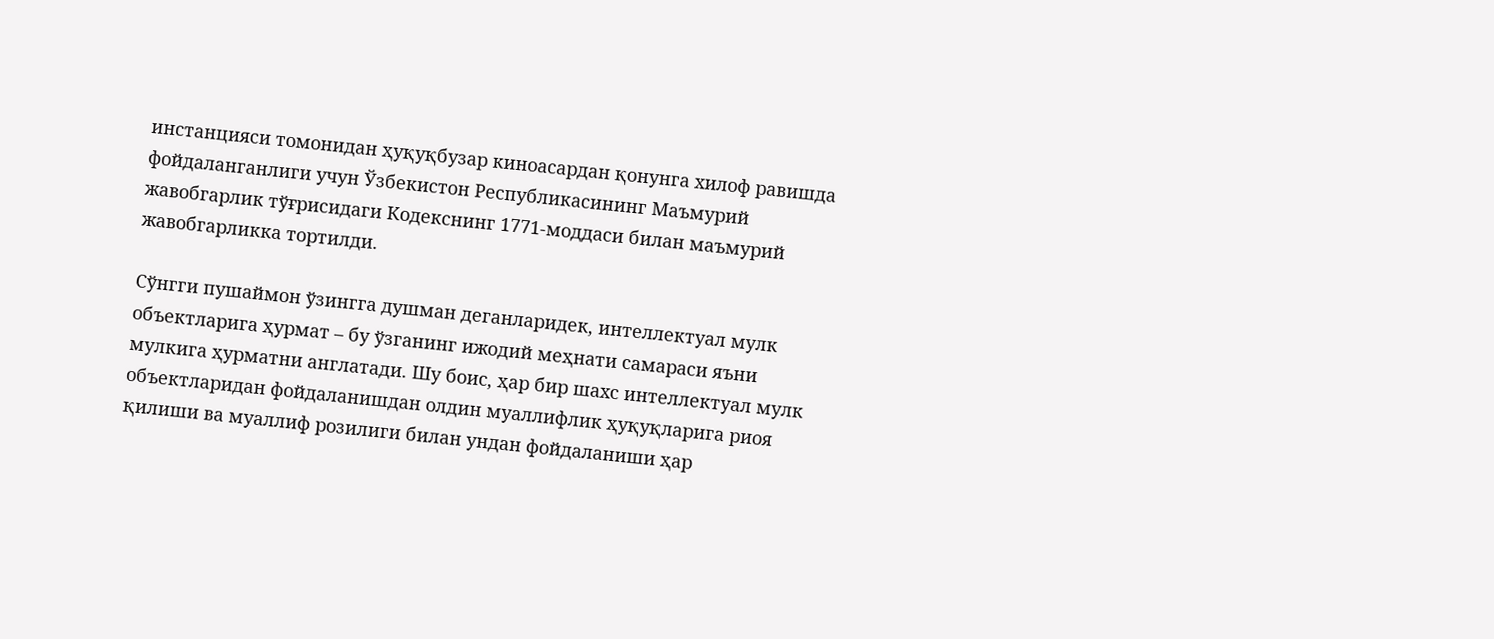инстанцияси томонидан ҳуқуқбузар киноасардан қонунга хилоф равишда фойдаланганлиги учун Ўзбекистон Республикасининг Маъмурий жавобгарлик тўғрисидаги Кодекснинг 1771-моддаси билан маъмурий жавобгарликка тортилди.

Сўнгги пушаймон ўзингга душман деганларидек, интеллектуал мулк объектларига ҳурмат – бу ўзганинг ижодий меҳнати самараси яъни мулкига ҳурматни англатади. Шу боис, ҳар бир шахс интеллектуал мулк объектларидан фойдаланишдан олдин муаллифлик ҳуқуқларига риоя қилиши ва муаллиф розилиги билан ундан фойдаланиши ҳар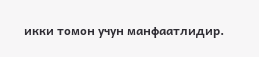икки томон учун манфаатлидир.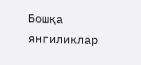Бошқа янгиликлар